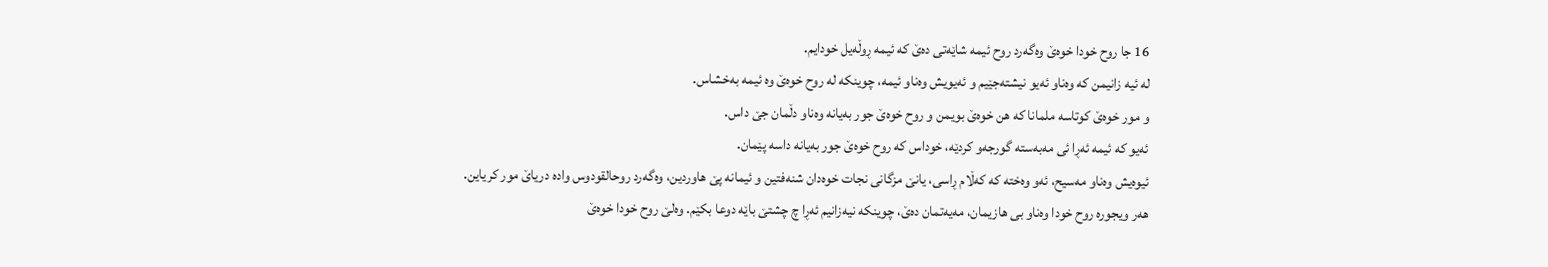16 جا روح خودا خوەێ وەگەرد روح ئیمه شاێەتی دەێ که ئیمه ڕوڵەیل خودایم.
له ئیه زانیمن که وەناو ئەیو نیشتەجێیم و ئەیویش وەناو ئیمه، چوینکه له روح خوەێ وه ئیمه بەخشاس.
و مور خوەێ کوتاسه ملمانا که هن خوەێ بویمن و روح خوەێ جور بەیانه وەناو دڵمان جێ داس.
ئەیو که ئیمه ئەڕا ئی مەبەسته گورجەو کردێه، خوداس که روح خوەێ جور بەیانه داسه پێمان.
ئیوەیش وەناو مەسیح، ئەو وەخته که کەڵام ڕاسی، یانێ مزگانی نجات خوەدان شنەفتین و ئیمانه پێ هاوردین، وەگەرد روحالقودوس واده دریاێ مور کریاین.
هەر ویجوره روح خودا وەناو بی هازیمان، مەیەتمان دەێ، چوینکه نيەزانیم ئەڕا چ چشتێ باێه دوعا بکێم. وەلێ روح خودا خوەێ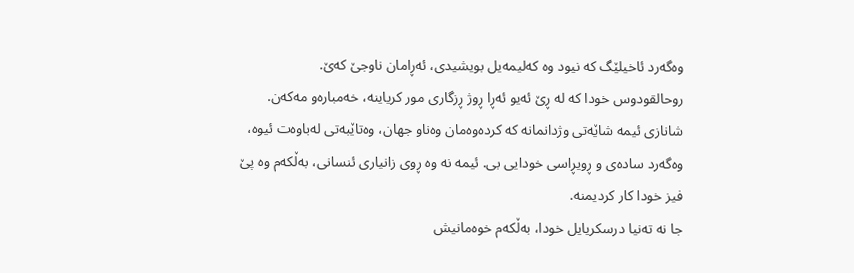وەگەرد ئاخیلێگ که نیود وه کەلیمەیل بویشیدی، ئەڕامان ناوجێ کەێ.
روحالقودوس خودا که له ڕێ ئەیو ئەڕا ڕوژ ڕزگاری مور کریاینه، خەمبارەو مەکەن.
شانازی ئیمه شاێەتی وژدانمانه که کردەوەمان وەناو جهان، وەتاێبەتی لەباوەت ئیوه، وەگەرد سادەی و ڕویڕاسی خودایی بی. ئیمه نه وه ڕوی زانیاری ئنسانی، بەڵکەم وه پێ فیز خودا کار کردیمنه.
جا نه تەنیا درسکریایل خودا، بەڵکەم خوەمانیش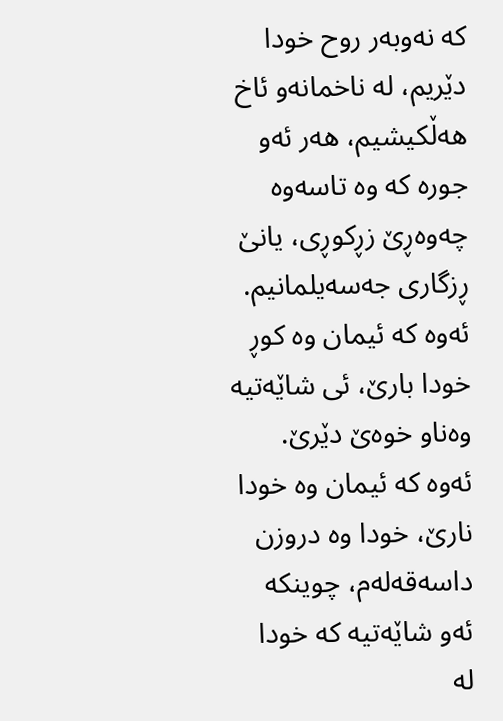که نەوبەر روح خودا دێریم، له ناخمانەو ئاخ هەڵکیشیم، هەر ئەو جوره که وه تاسەوه چەوەڕێ زڕکوڕی، یانێ ڕزگاری جەسەیلمانیم.
ئەوه که ئیمان وه کوڕ خودا بارێ، ئی شاێەتیه وەناو خوەێ دێرێ. ئەوه که ئیمان وه خودا نارێ، خودا وه دروزن داسەقەلەم، چوینکه ئەو شاێەتیه که خودا له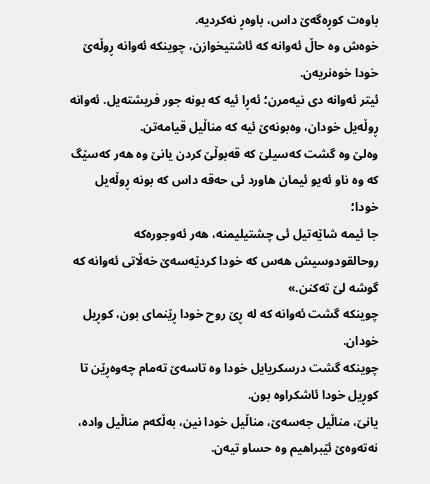باوەت کوڕەگەێ داس، باوەڕ نەکردیه.
خوەش وه حاڵ ئەوانه که ئاشتیخوازن، چوینکه ئەوانه ڕوڵەێ خودا خوەنریەن.
ئیتر ئەوانه دی نیەمرن؛ ئەڕا ئیه که بونه جور فریشتەیل. ئەوانه ڕوڵەیل خودان، وەبونەێ ئیه که مناڵیل قیامەتن.
وەلێ وه گشت کەسیلێ که قەبوڵێ کردن یانێ وه هەر کەسێگ که وه ناو ئەیو ئیمان هاورد ئی حەقه داس که بونه ڕوڵەیل خودا؛
جا ئیمه شاێەتیل ئی چشتیلیمنه، هەر ئەوجورەکە روحالقودوسیش هەس که خودا کردێەسەێ خەڵاتی ئەوانه که گوشە لێ تەکنن.»
چوینکه گشت ئەوانه که له ڕێ روح خودا ڕێنمای بون، کوڕيل خودان.
چوینکه گشت درسکریایل خودا وه تاسەێ تەمام چەوەڕێن تا کوڕیل خودا ئاشکراوه بون.
یانێ، مناڵیل جەسەێ، مناڵیل خودا نین، بەڵکەم مناڵیل واده، نەتەوەێ ئێبراهیم وه حساو تیەن.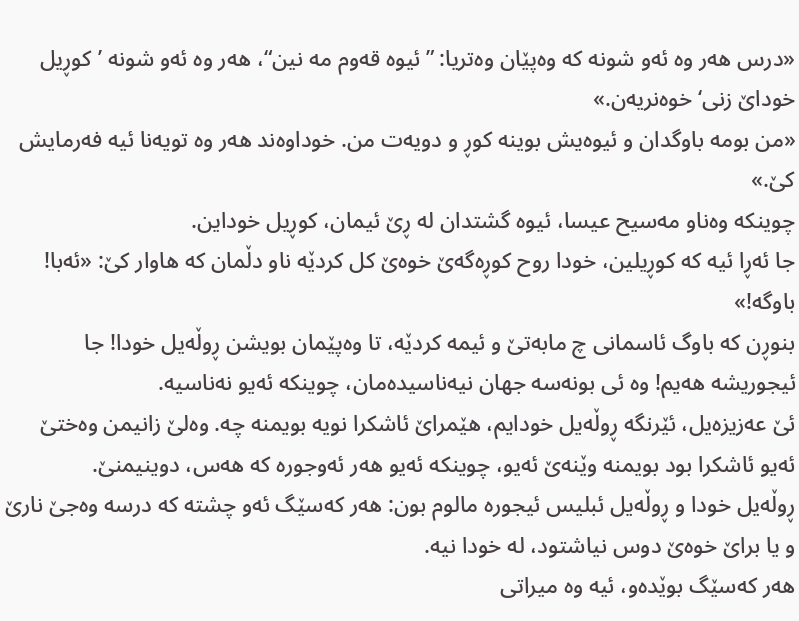«درس هەر وه ئەو شونه که وەپێان وەتریا: ”ئیوه قەوم مه نین“، هەر وه ئەو شونه ’کوڕیل خوداێ زنی‘ خوەنریەن.»
«من بومه باوگدان و ئیوەیش بوینه کوڕ و دویەت من. خوداوەند هەر وه تویەنا ئیه فەرمایش کێ.»
چوینکه وەناو مەسیح عیسا، ئیوه گشتدان له ڕێ ئیمان، کوڕيل خوداین.
جا ئەڕا ئیه که کوڕیلین، خودا روح کوڕەگەێ خوەێ کل کردێه ناو دڵمان که هاوار کێ: «ئەبا! باوگه!»
بنوڕن که باوگ ئاسمانی چ مابەتێ و ئیمه کردێه، تا وەپێمان بویشن ڕوڵەیل خودا! جا ئیجوریشه هەیم! وه ئی بونەسه جهان نیەناسیدەمان، چوینکه ئەیو نەناسیه.
ئێ عەزیزەیل، ئێرنگه ڕوڵەیل خودایم، هێمراێ ئاشکرا نویه بویمنه چه. وەلێ زانیمن وەختێ ئەیو ئاشکرا بود بویمنه وێنەێ ئەیو، چوینکه ئەیو هەر ئەوجورە که هەس، دوینیمنێ.
ڕوڵەیل خودا و ڕوڵەیل ئبلیس ئیجوره مالوم بون: هەر کەسێگ ئەو چشته که درسه وەجێ نارێ و یا براێ خوەێ دوس نیاشتود، له خودا نیه.
هەر کەسێگ بوێدەو، ئیه وه میراتی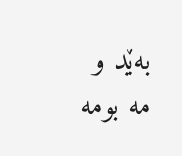بەێد و مه بومه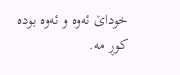خوداێ ئەوه و ئەوه بوده کوڕ مه.